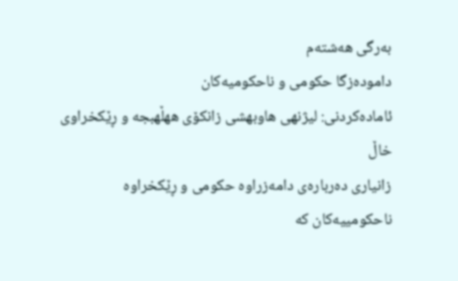بەرگی هەشتەم
دامودەزگا حکومی و ناحکومیەکان
ئامادەکردنی: لیژنهی هاوبهشی زانكۆی ههڵهبجه و ڕێكخراوی خاڵ
زانیاری دەربارەی دامەزراوە حکومی و ڕێکخراوە ناحکومییەکان کە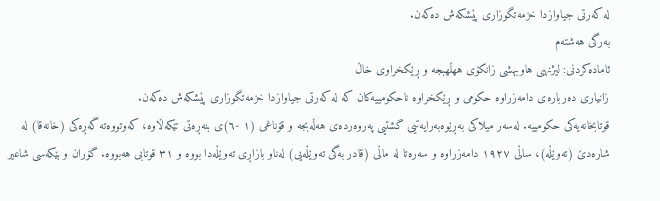لە کەرتی جیاوازدا خزمەتگوزاری پێشکەش دەکەن.
بەرگی هەشتەم
ئامادەکردنی: لیژنهی هاوبهشی زانكۆی ههڵهبجه و ڕێكخراوی خاڵ
زانیاری دەربارەی دامەزراوە حکومی و ڕێکخراوە ناحکومییەکان کە لە کەرتی جیاوازدا خزمەتگوزاری پێشکەش دەکەن.
قوتابخانەیەکی حکومییە. لەسەر میلاکی بەڕێوەبەرایەتیی گشتیی پەروەردەی هەڵەبجە و قۆناغی (١ -٦)ی بنەڕەتی تێکەڵاوە، کەوتووەتە گەڕەکی (خانەقا) لە شارەدێ (تەوێڵە)، ساڵی ١٩٢٧ دامەزراوە و سەرەتا لە ماڵی (قادر بەگی تەوێڵەیی) لەناو بازاڕی تەوێڵەدا بووە و ٣١ قوتابی هەبووە. گۆران و بێکەسی شاعیر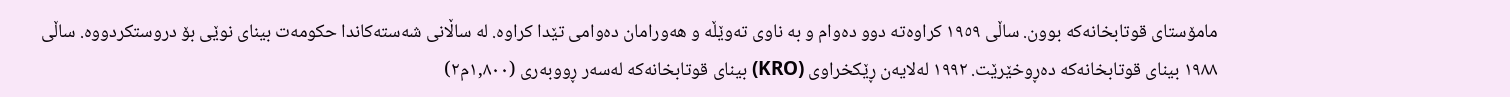مامۆستای قوتابخانەکە بوون. ساڵی ١٩٥٩ کراوەتە دوو دەوام و بە ناوی تەوێڵە و هەورامان دەوامی تێدا کراوە. لە ساڵانی شەستەکاندا حکومەت بینای نوێی بۆ دروستکردووە. ساڵی ١٩٨٨ بینای قوتابخانەکە دەڕوخێرێت. ١٩٩٢ لەلایەن ڕێکخراوی (KRO) بینای قوتابخانەکە لەسەر ڕووبەری (١,٨٠٠م٢)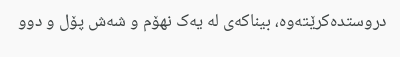دروستدەکرێتەوە، بیناکەی لە یەک نهۆم و شەش پۆل و دوو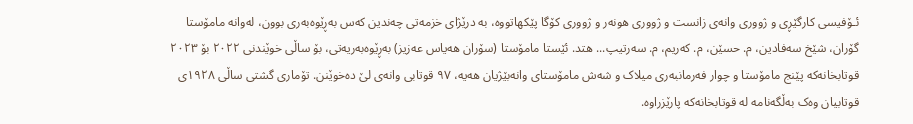ئـۆفیسی کارگێڕی و ژووری وانەی زانست و ژووری هونەر و ژووری کۆگا پێکهاتووە، بە درێژای خزمەتی چەندین کەس بەڕێوەبەری بوون، لەوانە مامۆستا گۆران، شێخ سەفادین، م. حسێن، م. کەریم، م. سەرتیپ... هتد. ئێستا مامۆستا (سۆران هەیاس عەزیز) بەڕێوەبەریەتی، بۆ ساڵی خوێندنی ٢٠٢٢ بۆ ٢٠٢٣ قوتابخانەکە پێنج مامۆستا و چوار فەرمانبەری میلاک و شەش مامۆستای وانەبێژیان هەیە، ٩٧ قوتابی وانەى لێ دەخوێنن. تۆماری گشتی ساڵی ١٩٢٨ی قوتابیان وەک بەڵگەنامە لە قوتابخانەکە پارێزراوە.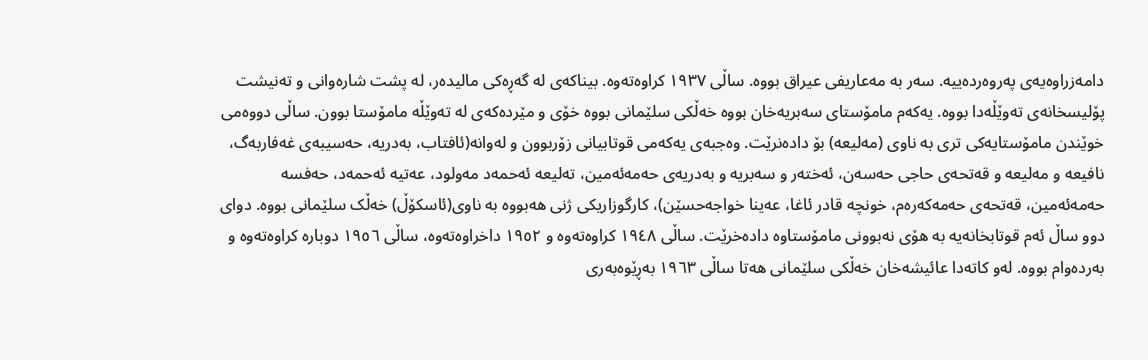دامەزراوەیەی پەروەردەییە. سەر بە مەعاریفی عیراق بووە. ساڵی ١٩٣٧ کراوەتەوە. بیناکەی لە گەڕەکی مالیدەر، لە پشت شارەوانی و تەنیشت پۆلیسخانەی تەوێڵەدا بووە. یەکەم مامۆستای سەبریەخان بووە خەڵکی سلێمانی بووە خۆی و مێردەکەی لە تەوێڵە مامۆستا بوون. ساڵی دووەمی خوێندن مامۆستایەکی تری بە ناوی (مەلیعە) بۆ دادەنرێت. وەجبەی یەکەمی قوتابیانی زۆربوون و لەوانە(ئافتاب، بەدریە، حەسیبەی غەفاربەگ، نافیعە و مەلیعە و قەتحەی حاجی حەسەن، ئەختەر و سەبریە و بەدریەی حەمەئەمین، تەلیعە ئەحمەد مەولود، عەتیە ئەحمەد، حەفسە حەمەئەمین، قەتحەی حەمەکەرەم، خونچە قادر ئاغا، عەینا خواجەحسێن)، کارگوزاریکی ژنی هەبووە بە ناوی(ئاسکۆڵ) خەڵک سلێمانی بووە. دوای دوو ساڵ ئەم قوتابخانەیە بە هۆی نەبوونی مامۆستاوە دادەخرێت. ساڵی ١٩٤٨ کراوەتەوە و ١٩٥٢ داخراوەتەوە، ساڵی ١٩٥٦ دوبارە کراوەتەوە و بەردەوام بووە. لەو کاتەدا عائیشەخان خەڵکی سلێمانی هەتا ساڵی ١٩٦٣ بەڕێوەبەری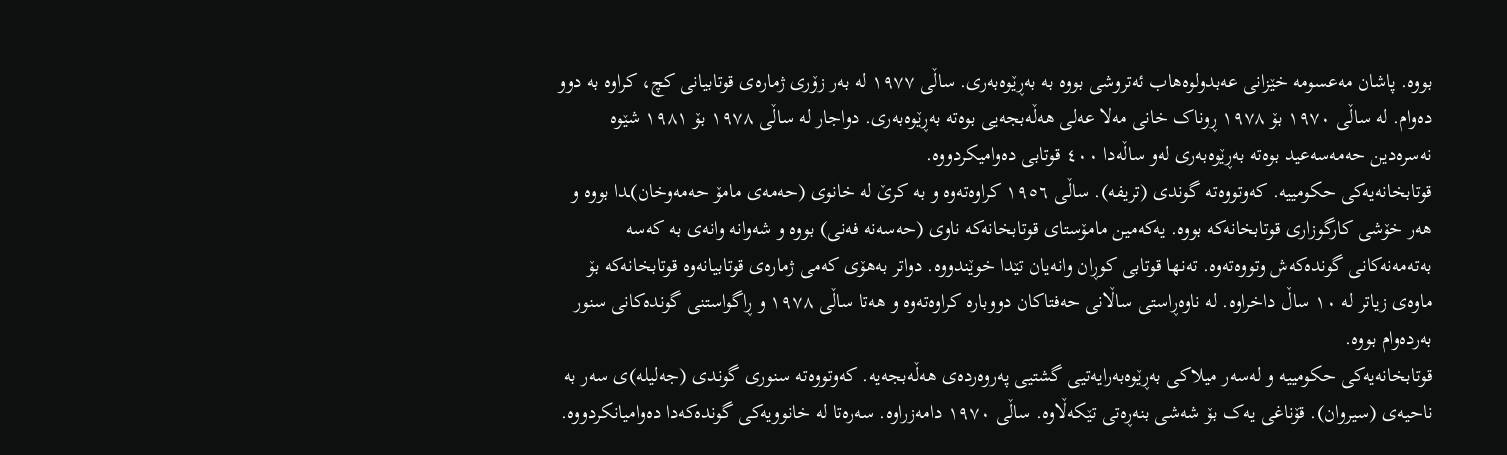بووە. پاشان مەعسومە خێزانی عەبدولوەهاب ئەتروشی بووە بە بەڕێوەبەری. ساڵی ١٩٧٧ لە بەر زۆری ژمارەی قوتابیانی کچ، کراوە بە دوو دەوام. لە ساڵی ١٩٧٠ بۆ ١٩٧٨ ڕوناک خانی مەلا عەلی هەڵەبجەیی بوەتە بەڕێوەبەری. دواجار لە ساڵی ١٩٧٨ بۆ ١٩٨١ شێوە نەسرەدین حەمەسەعید بوەتە بەڕێوەبەری لەو ساڵەدا ٤٠٠ قوتابی دەوامیکردووە.
قوتابخانەیەکی حکومییە. کەوتووەتە گوندی (تریفە). ساڵى ١٩٥٦ کراوەتەوە و بە کرێ لە خانوى (حەمەى مامۆ حەمەوخان)ـدا بووە و هەر خۆشى کارگوزارى قوتابخانەکە بووە. یەکەمین مامۆستاى قوتابخانەکە ناوى (حەسەنە فەنى) بووە و شەوانە وانەى بە کەسە بەتەمەنەکانی گوندەکەش وتووەتەوە. تەنها قوتابی کوڕان وانەیان تێدا خوێندووە. دواتر بەهۆی کەمی ژمارەی قوتابیانەوە قوتابخانەکە بۆ ماوەی زیاتر لە ١٠ ساڵ داخراوە. لە ناوەڕاستی ساڵانی حەفتاکان دووبارە کراوەتەوە و هەتا ساڵى ١٩٧٨ و ڕاگواستنی گوندەکانی سنور بەردەوام بووە.
قوتابخانەیەکی حکومییە و لەسەر میلاکی بەڕێوەبەرایەتیی گشتیی پەروەردەی هەڵەبجەیە. کەوتووەتە سنوری گوندی (جەلیلە)ی سەر بە ناحیەی (سیروان). قۆناغی یەک بۆ شەشی بنەڕەتی تێکەڵاوە. ساڵی ١٩٧٠ دامەزراوە. سەرەتا لە خانوویەکی گوندەکەدا دەوامیانکردووە.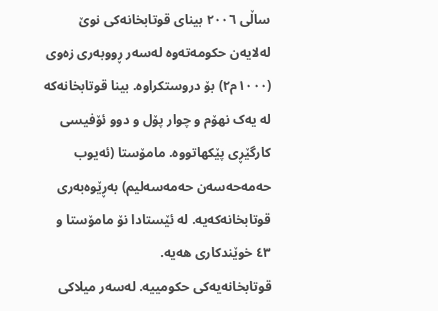ساڵی ٢٠٠٦ بینای قوتابخانەکی نوێ لەلایەن حکومەتەوە لەسەر ڕووبەری زەوی (١٠٠٠م٢) بۆ دروستکراوە. بینا قوتابخانەکە لە یەک نهۆم و چوار پۆل و دوو ئۆفیسی کارگێڕی پێکهاتووە. مامۆستا (ئەیوب حەمەحەسەن حەمەسەلیم) بەڕێوەبەری قوتابخانەکەیە. لە ئێستادا نۆ مامۆستا و ٤٣ خوێندکاری هەیە.
قوتابخانەیەکی حکومییە. لەسەر میلاکی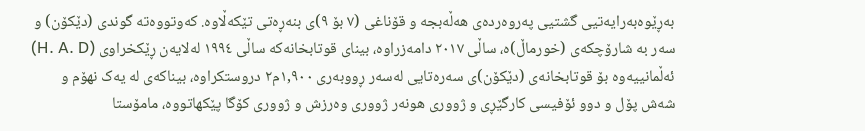بەڕێوەبەرایەتیی گشتیی پەروەردەی هەڵەبجە و قۆناغی (٧ بۆ ٩)ی بنەڕەتی تێکەڵاوە. کەوتووەتە گوندی (دێکۆن) و سەر بە شارۆچکەی (خورماڵ)ە، ساڵی ٢٠١٧ دامەزراوە، بینای قوتابخانەکە ساڵی ١٩٩٤ لەلایەن ڕێکخراوی (H. A. D) ئەڵمانییەوە بۆ قوتابخانەى (دێکۆن)ی سەرەتایی لەسەر ڕووبەری ١,٩٠٠م٢ دروستکراوە، بیناکەی لە یەک نهۆم و شەش پۆل و دوو ئۆفیسی کارگێڕی و ژووری هونەر ژووری وەرزش و ژووری کۆگا پێکهاتووە، مامۆستا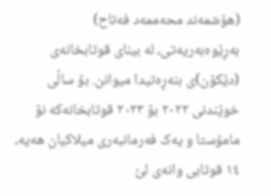(هۆشمەند محەممەد فەتاح) بەڕێوەبەریەتی، لە بینای قوتابخانەى (دێکۆن)ی بنەڕەتیدا میوانن. بۆ ساڵی خوێندنی ٢٠٢٢ بۆ ٢٠٢٣ قوتابخانەکە نۆ مامۆستا و یەک فەرمانبەری میلاکیان هەیە، ١٤ قوتابی وانەى لێ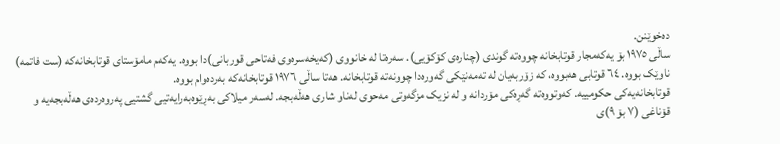دەخوێنن.
ساڵی ١٩٧٥ بۆ یەکەمجار قوتابخانە چووەتە گوندی (چنارەی کۆکۆیی). سەرەتا لە خانووی (کەیخەسرەوی فەتاحی قوربانی)دا بووە. یەکەم مامۆستای قوتابخانەکە (ست فاتمە) ناوێک بووە. ٦٤ قوتابی هەبووە، کە زۆربەیان لە تەمەنێکی گەورەدا چوونەتە قوتابخانە. هەتا ساڵی ١٩٧٦ قوتابخانەکە بەردەوام بووە.
قوتابخانەیەکی حکومییە. کەوتووەتە گەڕەکی مۆردانە و لە نزیک مزگەوتی مەحوی لەناو شاری هەڵەبجە. لەسەر میلاکی بەڕێوەبەرایەتیی گشتیی پەروەردەی هەڵەبجەیە و قۆناغی (٧ بۆ ٩)ی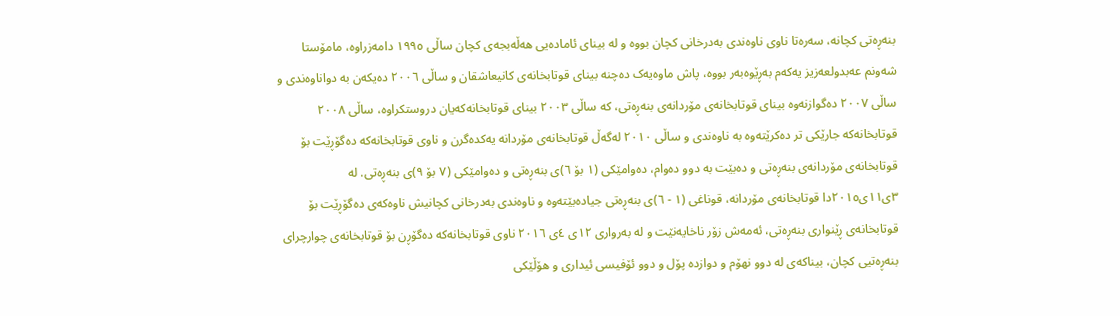بنەڕەتی کچانە، سەرەتا ناوی ناوەندی بەدرخانی کچان بووە و لە بینای ئامادەیی هەڵەبجەی کچان ساڵی ١٩٩٥ دامەزراوە، مامۆستا شەونم عەبدولعەزیز یەکەم بەڕێوەبەر بووە، پاش ماوەیەک دەچنە بینای قوتابخانەى کانیعاشقان و ساڵی ٢٠٠٦ دەیکەن بە دواناوەندی و ساڵی ٢٠٠٧ دەگوازنەوە بینای قوتابخانەى مۆردانەی بنەڕەتی، کە ساڵی ٢٠٠٣ بینای قوتابخانەکەیان دروستکراوە، ساڵی ٢٠٠٨ قوتابخانەکە جارێکی تر دەکرێتەوە بە ناوەندی و ساڵی ٢٠١٠ لەگەڵ قوتابخانەى مۆردانە یەکدەگرن و ناوی قوتابخانەکە دەگۆڕێت بۆ قوتابخانەى مۆردانەی بنەڕەتی و دەبێت بە دوو دەوام، دەوامێکی (١ بۆ ٦)ی بنەڕەتی و دەوامێکی (٧ بۆ ٩)ی بنەڕەتی. لە ٣ی١١ی٢٠١٥دا قوتابخانەى مۆردانە، قوناغی (١ - ٦)ی بنەڕەتی جیادەبێتەوە و ناوەندی بەدرخانی کچانیش ناوەکەی دەگۆڕێت بۆ قوتابخانەى ڕێنواری بنەڕەتی، ئەمەش زۆر ناخایەنێت و لە بەرواری ١٢ی ٤ی ٢٠١٦ ناوی قوتابخانەکە دەگۆڕن بۆ قوتابخانەى چوارچرای بنەڕەتیی کچان، بیناکەی لە دوو نهۆم و دوازدە پۆل و دوو ئۆفیسی ئیداری و هۆڵێکی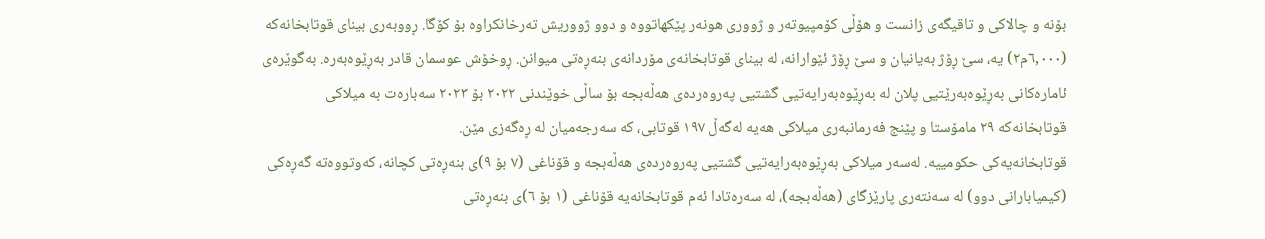بۆنە و چالاکی و تاقیگەی زانست و هۆڵی کۆمپیوتەر و ژووری هونەر پێکهاتووە و دوو ژووریش تەرخانکراوە بۆ کۆگا. ڕووبەری بینای قوتابخانەکە (٦,٠٠٠م٢) یە، سێ ڕۆژ بەیانیان و سێ ڕۆژ ئێوارانە، لە بینای قوتابخانەى مۆردانەی بنەڕەتی میوانن. ڕوخۆش عوسمان قادر بەڕێوەبەرە. بەگوێرەی ئامارەکانی بەڕێوەبەرێتیی پلان لە بەڕێوەبەرایەتیی گشتیی پەروەردەی هەڵەبجە بۆ ساڵی خوێندنی ٢٠٢٢ بۆ ٢٠٢٣ سەبارەت بە میلاکی قوتابخانەکە ٢٩ مامۆستا و پێنج فەرمانبەری میلاکی هەیە لەگەڵ ١٩٧ قوتابی، کە سەرجەمیان لە ڕەگەزی مێن.
قوتابخانەیەکی حکومییە. لەسەر میلاکی بەڕێوەبەرایەتیی گشتیی پەروەردەی هەڵەبجە و قۆناغی (٧ بۆ ٩)ی بنەڕەتی کچانە، کەوتووەتە گەڕەکی (کیمیابارانی دوو) لە سەنتەری پارێزگای (هەڵەبجە)، لە سەرەتادا ئەم قوتابخانەیە قۆناغی (١ بۆ ٦)ی بنەڕەتی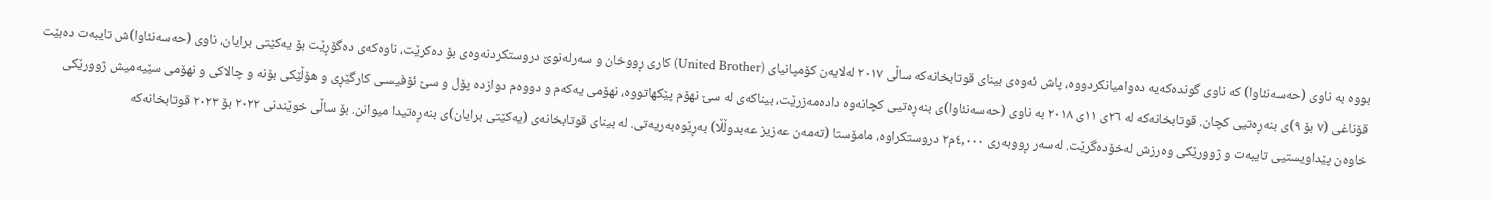بووە بە ناوی (حەسەنئاوا) کە ناوی گوندەکەیە دەوامیانکردووە، پاش ئەوەى بینای قوتابخانەکە ساڵی ٢٠١٧ لەلایەن کۆمپانیای (United Brother) کاری ڕووخان و سەرلەنوێ دروستکردنەوەى بۆ دەکرێت، ناوەکەی دەگۆڕێت بۆ یەکێتی برایان، ناوی (حەسەنئاوا)ش تایبەت دەبێت قۆناغی (٧ بۆ ٩)ی بنەڕەتیی کچان. قوتابخانەکە لە ٢٦ی ١١ی ٢٠١٨ بە ناوی (حەسەنئاوا)ی بنەڕەتیی کچانەوە دادەمەزرێت، بیناکەی لە سێ نهۆم پێکهاتووە، نهۆمی یەکەم و دووەم دوازدە پۆل و سێ ئۆفیسـی کارگێڕی و هۆڵێکی بۆنە و چالاکی و نهۆمی سێیەمیش ژوورێکی خاوەن پێداویستیی تایبەت و ژوورێکی وەرزش لەخۆدەگرێت. لەسەر ڕووبەری ٤,٠٠٠م٢ دروستکراوە، مامۆستا (تەمەن عەزیز عەبدوڵڵا) بەڕێوەبەریەتی. لە بینای قوتابخانەى (یەکێتی برایان)ی بنەڕەتیدا میوانن. بۆ ساڵی خوێندنی ٢٠٢٢ بۆ ٢٠٢٣ قوتابخانەکە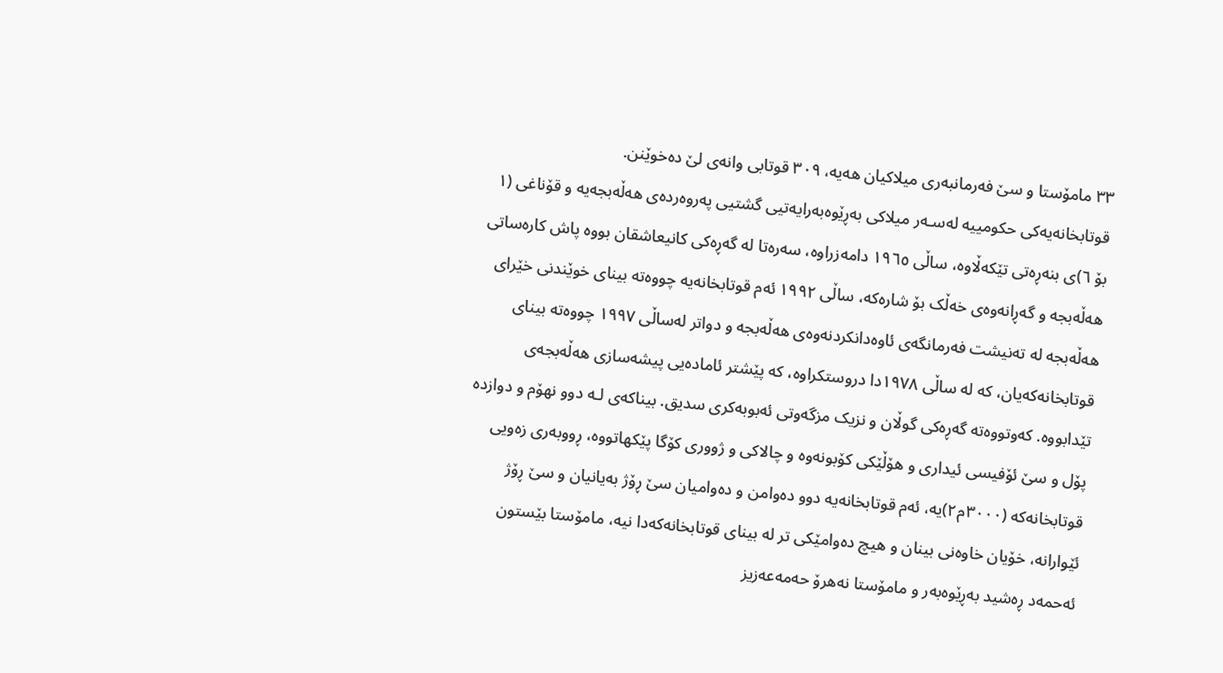٣٣ مامۆستا و سێ فەرمانبەری میلاکیان هەیە، ٣٠٩ قوتابی وانەى لێ دەخوێنن.
قوتابخانەیەکی حکومییە لەسـەر میلاکی بەڕێوەبەرایەتیی گشتیی پەروەردەی هەڵەبجەیە و قۆناغی (١ بۆ ٦)ی بنەڕەتی تێکەڵاوە، ساڵی ١٩٦٥ دامەزراوە، سەرەتا لە گەڕەکی کانیعاشقان بووە پاش کارەساتی هەڵەبجە و گەڕانەوەى خەڵک بۆ شارەکە، ساڵی ١٩٩٢ ئەم قوتابخانەیە چووەتە بینای خوێندنی خێرای هەڵەبجە لە تەنیشت فەرمانگەی ئاوەدانکردنەوەى هەڵەبجە و دواتر لەساڵی ١٩٩٧ چووەتە بینای قوتابخانەکەیان، کە لە ساڵی ١٩٧٨دا دروستکراوە، کە پێشتر ئامادەیى پیشەسازی هەڵەبجەی تێدابووە. کەوتووەتە گەڕەکی گوڵان و نزیک مزگەوتی ئەبوبەکری سدیق. بیناکەی لـە دوو نهۆم و دوازدە پۆل و سێ ئۆفیسی ئیداری و هۆڵێکی کۆبونەوە و چالاکی و ژووری کۆگا پێکهاتووە، ڕووبەری زەویی قوتابخانەکە (٣٠٠٠م٢)یە، ئەم قوتابخانەیە دوو دەوامن و دەوامیان سێ ڕۆژ بەیانیان و سێ ڕۆژ ئێوارانە، خۆیان خاوەنی بینان و هیچ دەوامێکی تر لە بینای قوتابخانەکەدا نیە، مامۆستا بێستون ئەحمەد ڕەشید بەڕێوەبەر و مامۆستا نەهرۆ حەمەعەزیز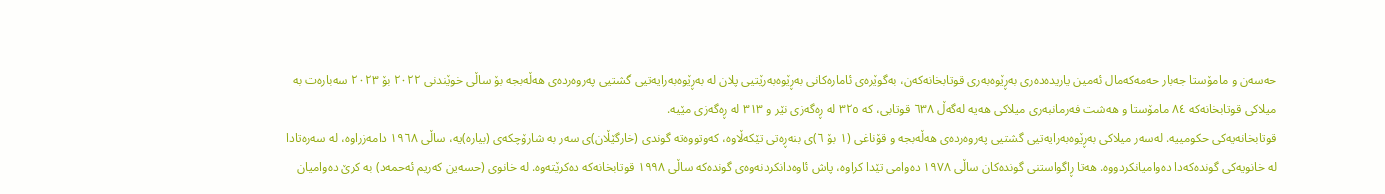حەسەن و مامۆستا جەبار حەمەکەمال ئەمین یاریدەدەری بەڕێوەبەری قوتابخانەکەن، بەگوێرەی ئامارەکانی بەڕێوەبەرێتیی پلان لە بەڕێوەبەرایەتیی گشتیی پەروەردەی هەڵەبجە بۆ ساڵی خوێندنی ٢٠٢٢ بۆ ٢٠٢٣ سەبارەت بە میلاکی قوتابخانەکە ٨٤ مامۆستا و هەشت فەرمانبەری میلاکی هەیە لەگەڵ ٦٣٨ قوتابی، کە ٣٢٥ لە ڕەگەزی نێر و ٣١٣ لە ڕەگەزی مێیە.
قوتابخانەیەکی حکومییە. لەسەر میلاکی بەڕێوەبەرایەتیی گشتیی پەروەردەی هەڵەبجە و قۆناغی (١ بۆ ٦)ی بنەڕەتی تێکەڵاوە، کەوتووەتە گوندی (خارگێڵان)ی سەر بە شارۆچکەی (بیارە)یە، ساڵی ١٩٦٨ دامەزراوە، لە سەرەتادا لە خانویەکی گوندەکەدا دەوامیانکردووە. هەتا ڕاگواستنی گوندەکان ساڵی ١٩٧٨ دەوامی تێدا کراوە، پاش ئاوەدانکردنەوەى گوندەکە ساڵی ١٩٩٨ قوتابخانەکە دەکرێتەوە. لە خانوی (حسەین کەریم ئەحمەد) بە کرێ دەوامیان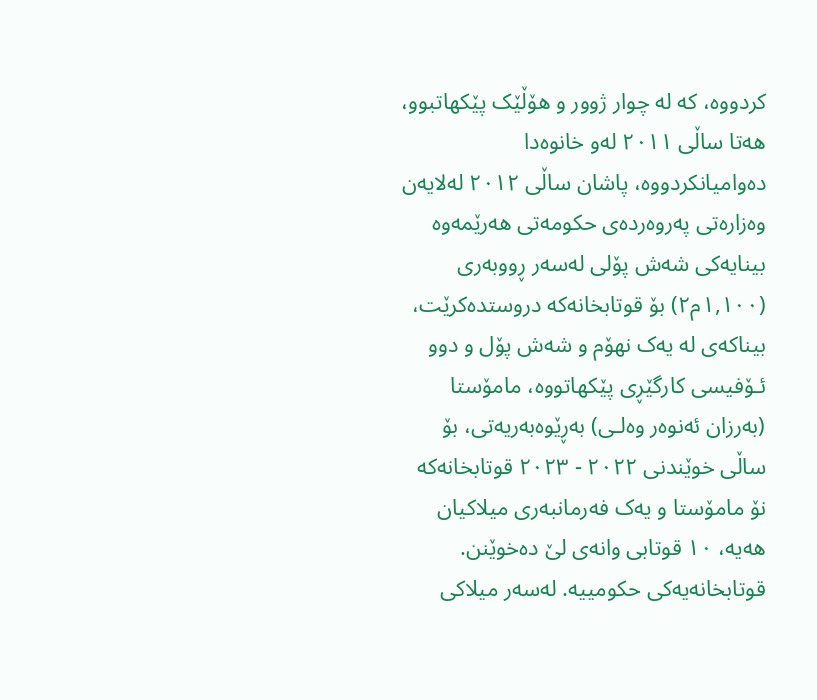کردووە، کە لە چوار ژوور و هۆڵێک پێکهاتبوو، هەتا ساڵی ٢٠١١ لەو خانوەدا دەوامیانکردووە، پاشان ساڵی ٢٠١٢ لەلایەن وەزارەتی پەروەردەی حکومەتی هەرێمەوە بینایەکی شەش پۆلی لەسەر ڕووبەری (١,١٠٠م٢) بۆ قوتابخانەکە دروستدەکرێت، بیناکەی لە یەک نهۆم و شەش پۆل و دوو ئـۆفیسی کارگێڕی پێکهاتووە، مامۆستا (بەرزان ئەنوەر وەلـی) بەڕێوەبەریەتی، بۆ ساڵی خوێندنی ٢٠٢٢ - ٢٠٢٣ قوتابخانەکە نۆ مامۆستا و یەک فەرمانبەری میلاکیان هەیە، ١٠ قوتابی وانەى لێ دەخوێنن.
قوتابخانەیەکی حکومییە. لەسەر میلاکی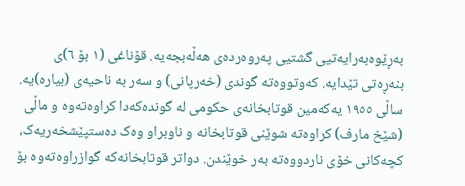بەڕێوەبەرایەتیی گشتیی پەروەردەی هەڵەبجەیە. قۆناغی (١ بۆ ٦)ی بنەڕەتی تێدایە. کەوتووەتە گوندی (خەرپانی) و سەر بە ناحیەی (بیارە)یە. ساڵی ١٩٥٥ یەکەمین قوتابخانەى حکومی لە گوندەکەدا کراوەتەوە و ماڵی (شێخ مارف) کراوەتە شوێنی قوتابخانە و ناوبراو وەک دەستپێشخەریەک، کچەکانی خۆی ناردووەتە بەر خوێندن. دواتر قوتابخانەکە گوازراوەتەوە بۆ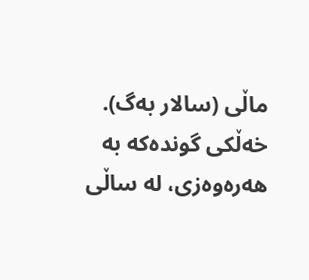ماڵی (سالار بەگ). خەڵکی گوندەکە بە هەرەوەزی، لە ساڵی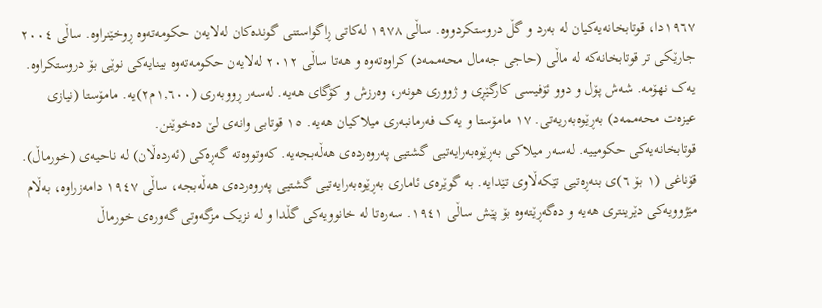١٩٦٧دا، قوتابخانەیەکیان لە بەرد و گڵ دروستکردووه. ساڵی ١٩٧٨ لەکاتی ڕاگواستنی گوندەکان لەلایەن حکومەتەوە ڕوخێنراوە. ساڵی ٢٠٠٤ جارێکی تر قوتابخانەکە لە ماڵی (حاجی جەمال محەممەد) کراوەتەوە و هەتا ساڵی ٢٠١٢ لەلایەن حکومەتەوە بینایەکی نوێی بۆ دروستکراوە. یەک نهۆمە. شەش پۆل و دوو ئۆفیسی کارگێڕی و ژووری هونەر، وەرزش و کۆگای هەیە. لەسەر ڕووبەری (١,٦٠٠م٢)یە. مامۆستا (نیازی عیزەت محەممەد) بەڕێوەبەریەتی. ١٧ مامۆستا و یەک فەرمانبەری میلاکیان هەیە. ١٥ قوتابی وانەی لێ دەخوێنن.
قوتابخانەیەکی حکومییە. لەسەر میلاکی بەڕێوەبەرایەتیی گشتیی پەروەردەی هەڵەبجەیە. کەوتووەتە گەڕەکی (ئەردەڵان) لە ناحیەی (خورماڵ). قۆناغی (١ بۆ ٦)ی بنەڕەتیی تێکەڵاوی تێدایە. بە گوێرەى ئاماری بەڕێوەبەرایەتیی گشتیی پەروەردەی هەڵەبجە، ساڵی ١٩٤٧ دامەزراوە، بەڵام مێژوویەکی دێرینتری هەیە و دەگەڕێتەوە بۆ پێش ساڵی ١٩٤١. سەرەتا لە خانوویەکی گڵدا و لە نزیک مزگەوتی گەورەی خورماڵ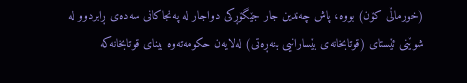(خورماڵی کۆن) بووە، پاش چەندین جار جێگۆڕکی دواجار لە پەنجاکانی سەدەی ڕابردوو لە شوێنی ئێستای (قوتابخانەى بێسارانیی بنەڕەتی) لەلایەن حکومەتەوە بینای قوتابخانەکە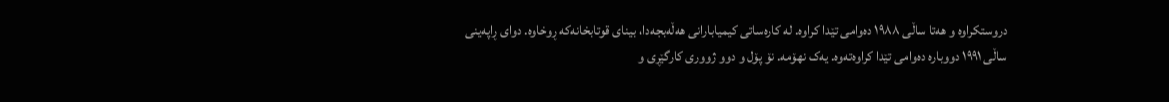دروستکراوە و هەتا ساڵی ١٩٨٨ دەوامی تێدا کراوە. لە کارەساتی کیمیابارانی هەڵەبجەدا، بینای قوتابخانەکە ڕوخاوە. دوای ڕاپەینی ساڵی ١٩٩١ دووبارە دەوامی تێدا کراوەتەوە. یەک نهۆمە. نۆ پۆل و دوو ژووری کارگێڕی و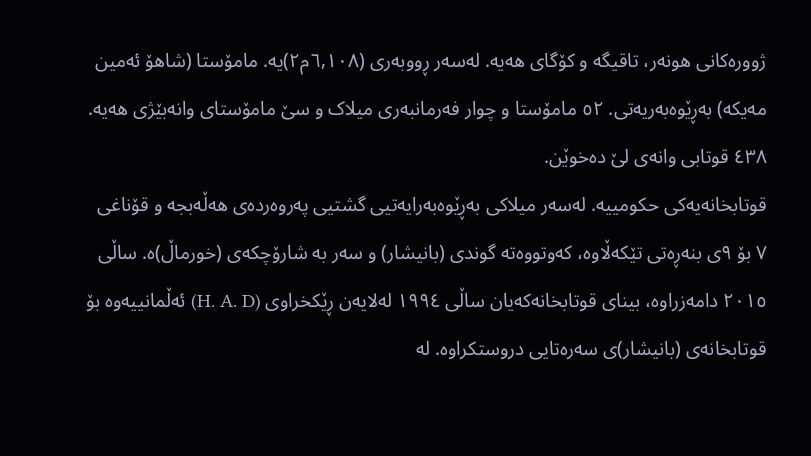ژوورەکانی هونەر، تاقیگە و کۆگای هەیە. لەسەر ڕووبەری (٦,١٠٨م٢)یە. مامۆستا (شاهۆ ئەمین مەیکە) بەڕێوەبەریەتی. ٥٢ مامۆستا و چوار فەرمانبەری میلاک و سێ مامۆستای وانەبێژی هەیە. ٤٣٨ قوتابی وانەی لێ دەخوێن.
قوتابخانەیەکی حکومییە. لەسەر میلاکی بەڕێوەبەرایەتیی گشتیی پەروەردەی هەڵەبجە و قۆناغی ٧ بۆ ٩ی بنەڕەتی تێکەڵاوە، کەوتووەتە گوندی (بانیشار) و سەر بە شارۆچکەی (خورماڵ)ە. ساڵی ٢٠١٥ دامەزراوە، بینای قوتابخانەکەیان ساڵی ١٩٩٤ لەلایەن ڕێکخراوی (H. A. D) ئەڵمانییەوە بۆ قوتابخانەى (بانیشار)ی سەرەتایی دروستکراوە. لە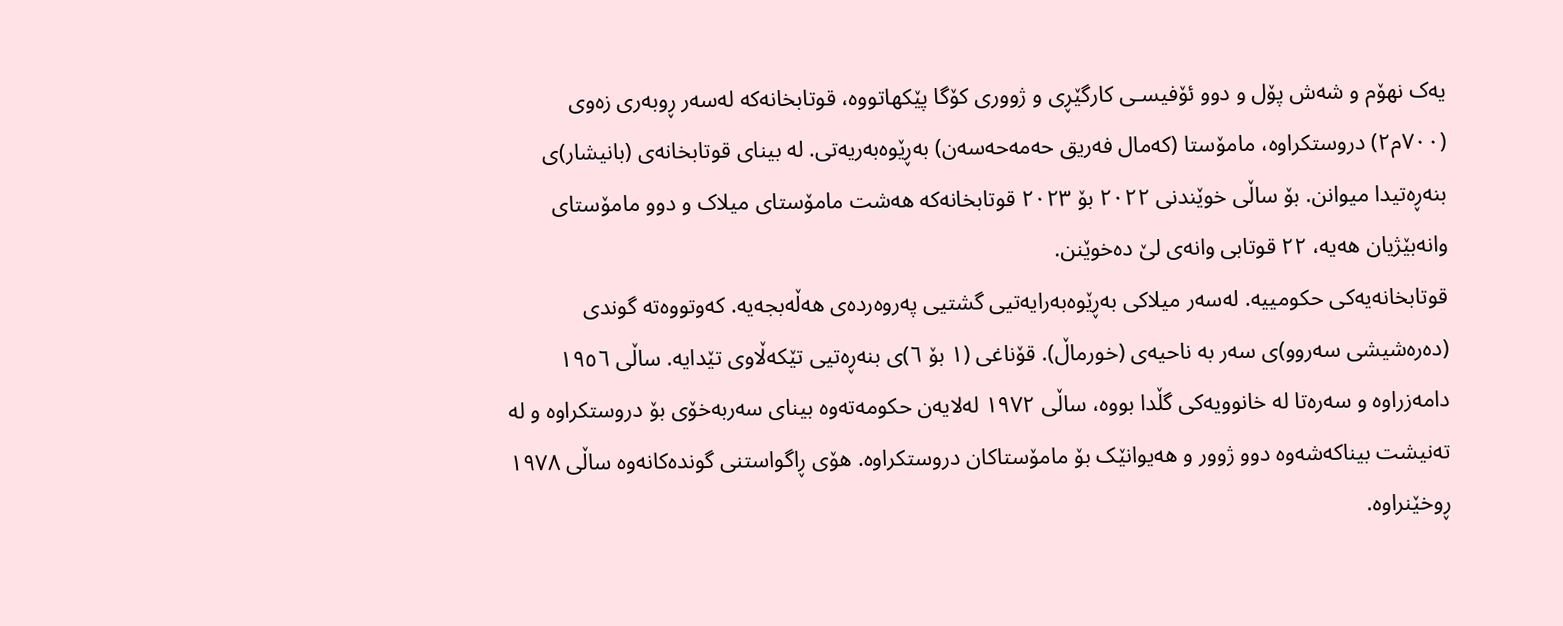یەک نهۆم و شەش پۆل و دوو ئۆفیسـی کارگێڕی و ژووری کۆگا پێکهاتووە، قوتابخانەکە لەسەر ڕوبەری زەوی (٧٠٠م٢) دروستکراوە، مامۆستا (کەمال فەریق حەمەحەسەن) بەڕێوەبەریەتی. لە بینای قوتابخانەى (بانیشار)ی بنەڕەتیدا میوانن. بۆ ساڵی خوێندنی ٢٠٢٢ بۆ ٢٠٢٣ قوتابخانەکە هەشت مامۆستای میلاک و دوو مامۆستای وانەبێژیان هەیە، ٢٢ قوتابی وانەى لێ دەخوێنن.
قوتابخانەیەکی حکومییە. لەسەر میلاکی بەڕێوەبەرایەتیی گشتیی پەروەردەی هەڵەبجەیە. کەوتووەتە گوندی (دەرەشیشی سەروو)ی سەر بە ناحیەی (خورماڵ). قۆناغی (١ بۆ ٦)ی بنەڕەتیی تێکەڵاوی تێدایە. ساڵی ١٩٥٦ دامەزراوە و سەرەتا لە خانوویەکی گڵدا بووە، ساڵی ١٩٧٢ لەلایەن حکومەتەوە بینای سەربەخۆی بۆ دروستکراوە و لە تەنیشت بیناکەشەوە دوو ژوور و هەیوانێک بۆ مامۆستاکان دروستکراوە. هۆی ڕاگواستنی گوندەکانەوە ساڵی ١٩٧٨ ڕوخێنراوە.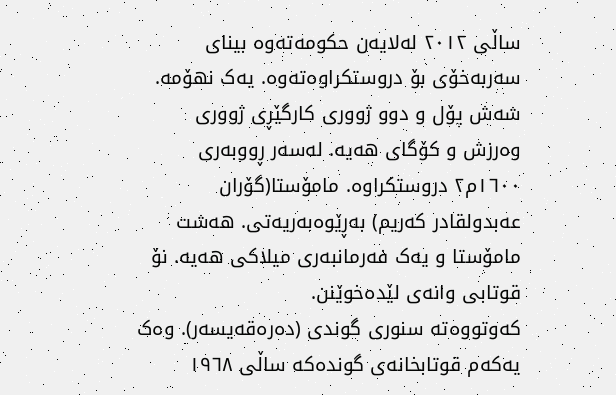ساڵی ٢٠١٢ لەلایەن حکومەتەوە بینای سەربەخۆی بۆ دروستکراوەتەوە. یەک نهۆمە. شەش پۆل و دوو ژووری کارگێڕی ژووری وەرزش و کۆگای هەیە. لەسەر ڕووبەری ١٦٠٠م٢ دروستکراوە. مامۆستا(گۆران عەبدولقادر کەریم) بەڕێوەبەریەتی. هەشت مامۆستا و یەک فەرمانبەری میلاکی هەیە. نۆ قوتابی وانەی لێدەخوێنن.
کەوتووەتە سنوری گوندی (دەرەقەیسەر). وەک یەکەم قوتابخانەی گوندەکە ساڵی ١٩٦٨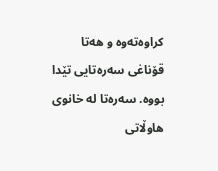کراوەتەوە و هەتا قۆناغی سەرەتایی تێدا بووە. سەرەتا لە خانوی هاوڵاتی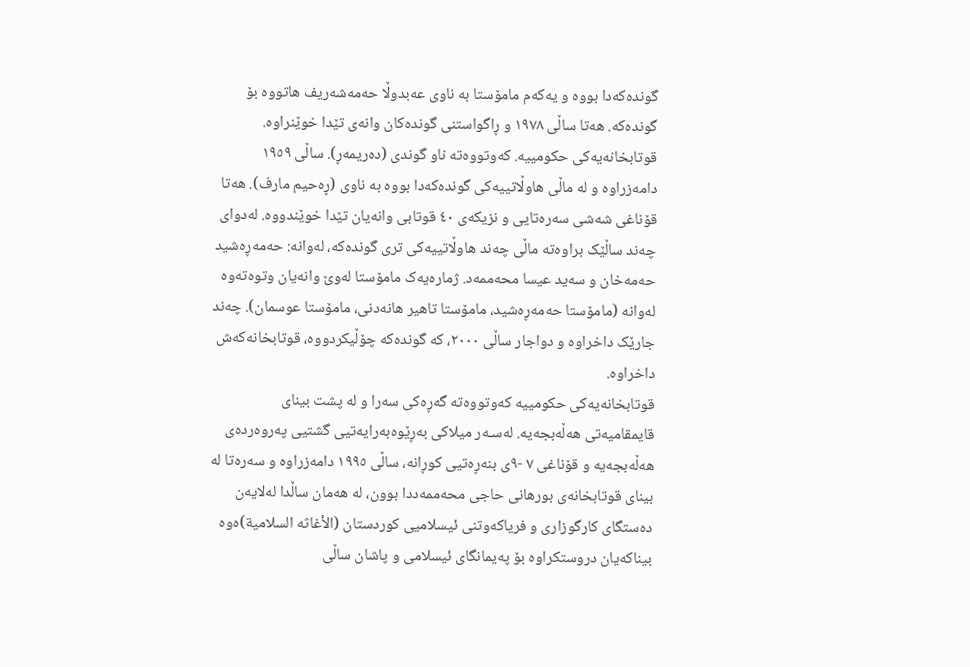گوندەکەدا بووە و یەکەم مامۆستا بە ناوی عەبدوڵا حەمەشەریف هاتووە بۆ گوندەکە. هەتا ساڵی ١٩٧٨ و ڕاگواستنی گوندەکان وانەی تێدا خوێنراوە.
قوتابخانەیەکی حکومییە. کەوتووەتە ناو گوندی (دەریمەڕ). ساڵی ١٩٥٩ دامەزراوه و لە ماڵی هاوڵاتییەکی گوندەکەدا بووە بە ناوی (ڕەحیم مارف). هەتا قۆناغی شەشی سەرەتایی و نزیکەی ٤٠ قوتابی وانەیان تێدا خوێندووە. لەدوای چەند ساڵێک براوەتە ماڵی چەند هاوڵاتییەکی تری گوندەکه، لەوانە: حەمەڕەشید حەمەخان و سەید عیسا محەممەد. ژمارەیەک مامۆستا لەوێ وانەیان وتوەتەوە لەوانە (مامۆستا حەمەڕەشید، مامۆستا تاهیر هانەدنی، مامۆستا عوسمان). چەند جارێک داخراوە و دواجار ساڵی ٢٠٠٠، کە گوندەکە چۆڵیکردووە، قوتابخانەکەش داخراوە.
قوتابخانەیەکی حکومییە کەوتووەتە گەڕەکی سەرا و لە پشت بینای قایمقامیەتی هەڵەبجەیە. لەسـەر میلاکی بەڕێوەبەرایەتیی گشتیی پەروەردەی هەڵەبجەیە و قۆناغی ٧ -٩ی بنەڕەتیی کوڕانە، ساڵی ١٩٩٥ دامەزراوە و سەرەتا لە بینای قوتابخانەى بورهانی حاجی محەممەددا بوون، لە هەمان ساڵدا لەلایەن دەستگای کارگوزاری و فریاکەوتنی ئیسلامیی کوردستان (الأغاثە السلامیة)ەوە بیناکەیان دروستکراوە بۆ پەیمانگای ئیسلامی و پاشان ساڵی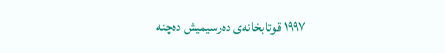١٩٩٧ قوتابخانەى دەرسیمیش دەچنە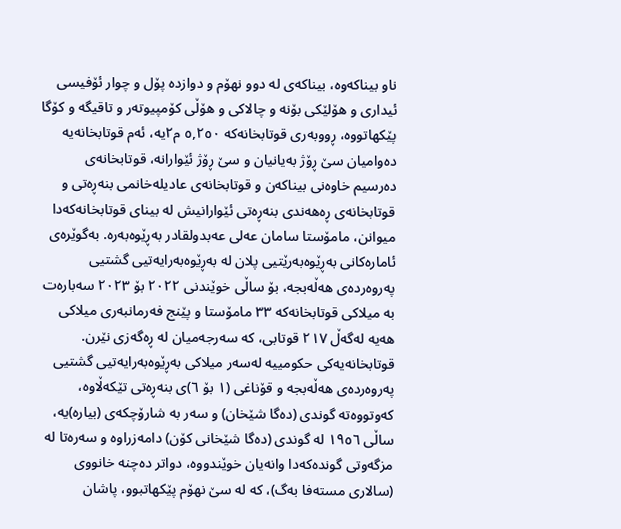ناو بیناکەوە، بیناکەی لە دوو نهۆم و دوازدە پۆل و چوار ئۆفیسی ئیداری و هۆلێکی بۆنە و چالاکی و هۆڵی کۆمپیوتەر و تاقیگە و کۆگا پێکهاتووە، ڕووبەری قوتابخانەکە ٥,٢٥٠ م٢یە، ئەم قوتابخانەیە دەوامیان سێ ڕۆژ بەیانیان و سێ ڕۆژ ئێوارانە، قوتابخانەى دەرسیم خاوەنی بیناکەن و قوتابخانەى عادیلەخانمی بنەڕەتی و قوتابخانەى ڕەهەندی بنەڕەتی ئێوارانیش لە بینای قوتابخانەکەدا میوانن، مامۆستا سامان عەلی عەبدولقادر بەڕێوەبەرە. بەگوێرەی ئامارەکانی بەڕێوەبەرێتیی پلان لە بەڕێوەبەرایەتیی گشتیی پەروەردەی هەڵەبجە، بۆ ساڵی خوێندنی ٢٠٢٢ بۆ ٢٠٢٣ سەبارەت بە میلاکی قوتابخانەکە ٣٣ مامۆستا و پێنج فەرمانبەری میلاکی هەیە لەگەڵ ٢١٧ قوتابی، کە سەرجەمیان لە ڕەگەزی نێرن.
قوتابخانەیەکی حکومییە لەسەر میلاکی بەڕێوەبەرایەتیی گشتیی پەروەردەی هەڵەبجە و قۆناغی (١ بۆ ٦)ی بنەڕەتی تێکەڵاوە، کەوتووەتە گوندی (دەگا شێخان) و سەر بە شارۆچکەی (بیارە)یە، ساڵی ١٩٥٦ لە گوندی (دەگا شێخانی کۆن) دامەزراوە و سەرەتا لە مزگەوتی گوندەکەدا وانەیان خوێندووە، دواتر دەچنە خانووی (سالاری مستەفا بەگ)، کە لە سێ نهۆم پێکهاتبوو، پاشان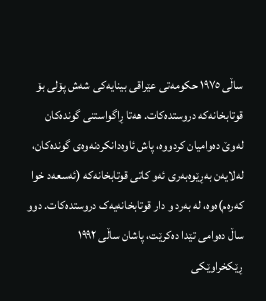ساڵی ١٩٧٥ حکومەتی عێراقی بینایەکی شەش پۆلی بۆ قوتابخانەکە دروستدەکات. هەتا ڕاگواستنی گوندەکان لەوێ دەوامیان کردووە، پاش ئاوەدانکردنەوەى گوندەکان، لەلایەن بەڕێوەبەری ئەو کاتی قوتابخانەکە (ئەسعەد خوا کەرەم)ەوە، لە بەرد و دار قوتابخانەیەک دروستدەکات. دوو ساڵ دەوامی تێدا دەکرێت، پاشان ساڵی ١٩٩٢ ڕێکخراوێکی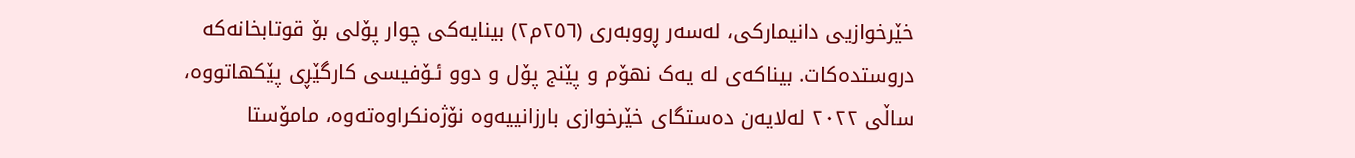خێرخوازیی دانیمارکی، لەسەر ڕووبەری (٢٥٦م٢) بینایەکی چوار پۆلی بۆ قوتابخانەکە دروستدەکات. بیناکەی لە یەک نهۆم و پێنج پۆل و دوو ئـۆفیسی کارگێڕی پێکهاتووە، ساڵی ٢٠٢٢ لەلایەن دەستگای خێرخوازی بارزانییەوە نۆژەنکراوەتەوە، مامۆستا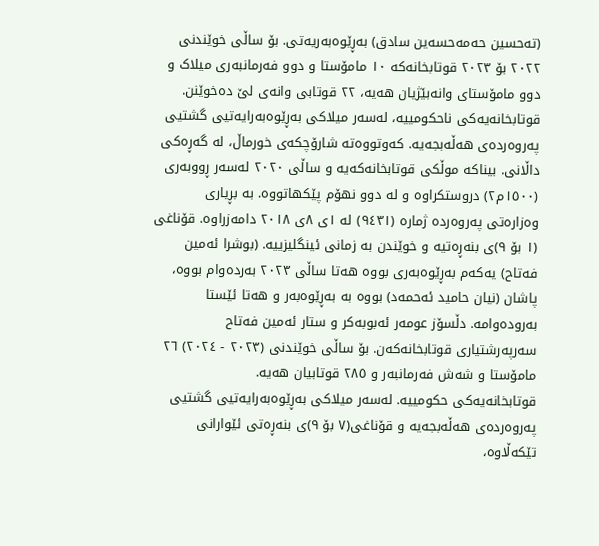(تەحسین حەمەحسەین سادق) بەڕێوەبەریەتی. بۆ ساڵی خوێندنی ٢٠٢٢ بۆ ٢٠٢٣ قوتابخانەکە ١٠ مامۆستا و دوو فەرمانبەری میلاک و دوو مامۆستای وانەبێژیان هەیە، ٢٢ قوتابی وانەى لێ دەخوێنن.
قوتابخانەیەکی ناحکومییە، لەسەر میلاکی بەڕێوەبەرایەتیی گشتیی پەروەردەی هەڵەبجەیە. کەوتووەتە شارۆچکەی خورماڵ، لە گەڕەکی داڵانی. بیناکە موڵکی قوتابخانەکەیە و ساڵی ٢٠٢٠ لەسەر ڕووبەری (١٥٠٠م٢) دروستکراوە و لە دوو نهۆم پێکهاتووە. بە بڕیاری وەزارەتی پەروەردە ژمارە (٩٤٣١) لە ١ی ٨ی ٢٠١٨ دامەزراوە. قۆناغی (١ بۆ ٩)ی بنەڕەتیە و خوێندن بە زمانی ئینگلیزییە. (بوشرا ئەمین فەتاح) یەکەم بەڕێوەبەری بووە هەتا ساڵی ٢٠٢٣ بەردەوام بووە، پاشان (نیان حامید ئەحمەد) بووە بە بەڕێوەبەر و هەتا ئێستا بەرودەوامە. دڵسۆز عومەر ئەبوبەکر و ستار ئەمین فەتاح سەرپەرشتیاری قوتابخانەکەن. بۆ ساڵی خوێندنی (٢٠٢٣ - ٢٠٢٤) ٢٦ مامۆستا و شەش فەرمانبەر و ٢٨٥ قوتابیان هەیە.
قوتابخانەیەکی حکومییە. لەسەر میلاکی بەڕێوەبەرایەتیی گشتیی پەروەردەی هەڵەبجەیە و قۆناغی(٧ بۆ ٩)ی بنەڕەتی ئێوارانی تێکەڵاوە،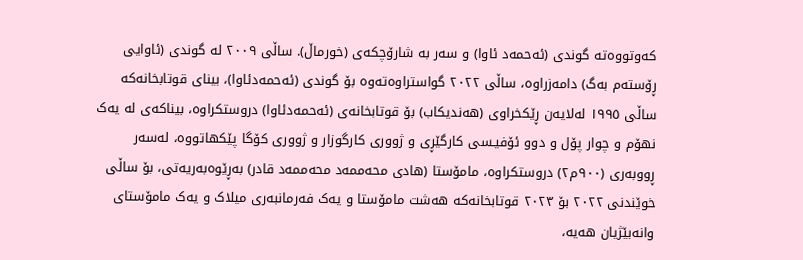کەوتووەتە گوندی (ئەحمەد ئاوا) و سەر بە شارۆچکەی (خورماڵ). ساڵی ٢٠٠٩ لە گوندی (ئاوایی ڕۆستەم بەگ) دامەزراوە، ساڵی ٢٠٢٢ گواستراوەتەوە بۆ گوندی (ئەحمەدئاوا)، بینای قوتابخانەکە ساڵی ١٩٩٥ لەلایەن ڕێکخراوی (هەندیکاب) بۆ قوتابخانەی (ئەحمەدئاوا) دروستکراوە، بیناکەی لە یەک نهۆم و چوار پۆل و دوو ئۆفیـسی کارگێڕی و ژووری کارگوزار و ژووری کۆگا پێکهاتووە، لەسەر ڕووبەری (٩٠٠م٢) دروستکراوە، مامۆستا (هادی محەممەد محەممەد قادر) بەڕێوەبەریەتی، بۆ ساڵی خوێندنی ٢٠٢٢ بۆ ٢٠٢٣ قوتابخانەکە هەشت مامۆستا و یەک فەرمانبەری میلاک و یەک مامۆستای وانەبێژیان هەیە،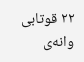٢٢ قوتابی وانەى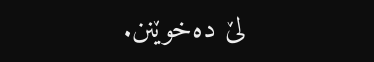لێ دەخوێنن.